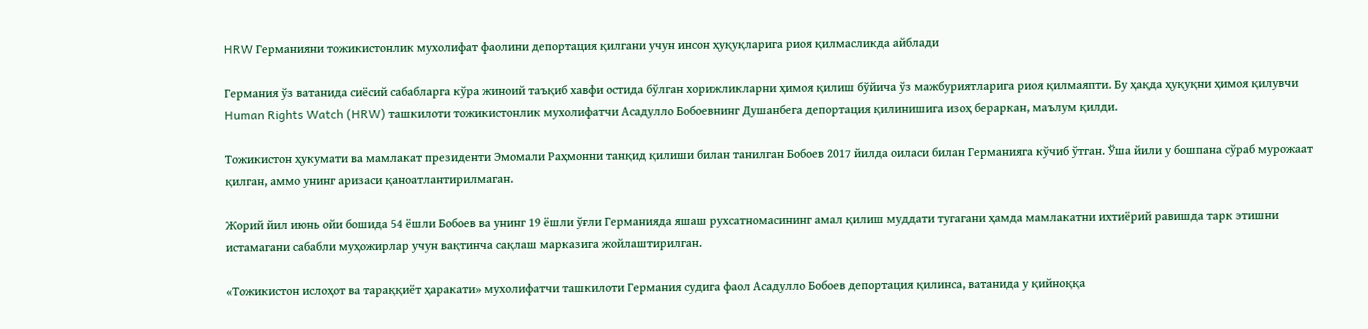HRW Германияни тожикистонлик мухолифат фаолини депортация қилгани учун инсон ҳуқуқларига риоя қилмасликда айблади

Германия ўз ватанида сиёсий сабабларга кўра жиноий таъқиб хавфи остида бўлган хорижликларни ҳимоя қилиш бўйича ўз мажбуриятларига риоя қилмаяпти. Бу ҳақда ҳуқуқни ҳимоя қилувчи Human Rights Watch (HRW) ташкилоти тожикистонлик мухолифатчи Асадулло Бобоевнинг Душанбега депортация қилинишига изоҳ бераркан, маълум қилди.

Тожикистон ҳукумати ва мамлакат президенти Эмомали Раҳмонни танқид қилиши билан танилган Бобоев 2017 йилда оиласи билан Германияга кўчиб ўтган. Ўша йили у бошпана сўраб мурожаат қилган, аммо унинг аризаси қаноатлантирилмаган.

Жорий йил июнь ойи бошида 54 ёшли Бобоев ва унинг 19 ёшли ўғли Германияда яшаш рухсатномасининг амал қилиш муддати тугагани ҳамда мамлакатни ихтиёрий равишда тарк этишни истамагани сабабли муҳожирлар учун вақтинча сақлаш марказига жойлаштирилган.

«Тожикистон ислоҳот ва тараққиёт ҳаракати» мухолифатчи ташкилоти Германия судига фаол Асадулло Бобоев депортация қилинса, ватанида у қийноққа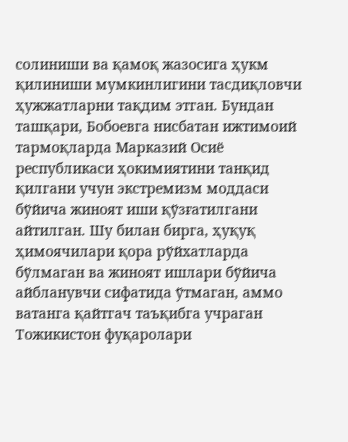солиниши ва қамоқ жазосига ҳукм қилиниши мумкинлигини тасдиқловчи ҳужжатларни тақдим этган. Бундан ташқари, Бобоевга нисбатан ижтимоий тармоқларда Марказий Осиё республикаси ҳокимиятини танқид қилгани учун экстремизм моддаси бўйича жиноят иши қўзғатилгани айтилган. Шу билан бирга, ҳуқуқ ҳимоячилари қора рўйхатларда бўлмаган ва жиноят ишлари бўйича айбланувчи сифатида ўтмаган, аммо ватанга қайтгач таъқибга учраган Тожикистон фуқаролари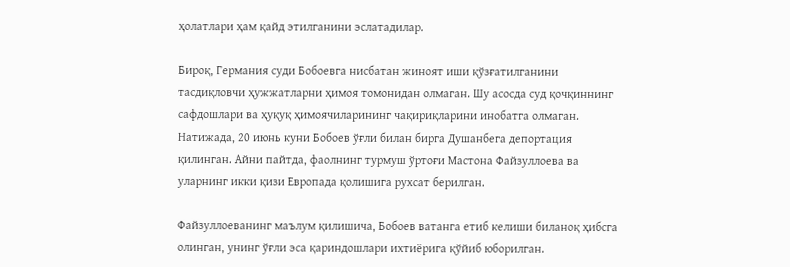ҳолатлари ҳам қайд этилганини эслатадилар.

Бироқ, Германия суди Бобоевга нисбатан жиноят иши қўзғатилганини тасдиқловчи ҳужжатларни ҳимоя томонидан олмаган. Шу асосда суд қочқиннинг сафдошлари ва ҳуқуқ ҳимоячиларининг чақириқларини инобатга олмаган. Натижада, 20 июнь куни Бобоев ўғли билан бирга Душанбега депортация қилинган. Айни пайтда, фаолнинг турмуш ўртоғи Мастона Файзуллоева ва уларнинг икки қизи Европада қолишига рухсат берилган.

Файзуллоеванинг маълум қилишича, Бобоев ватанга етиб келиши биланоқ ҳибсга олинган, унинг ўғли эса қариндошлари ихтиёрига қўйиб юборилган.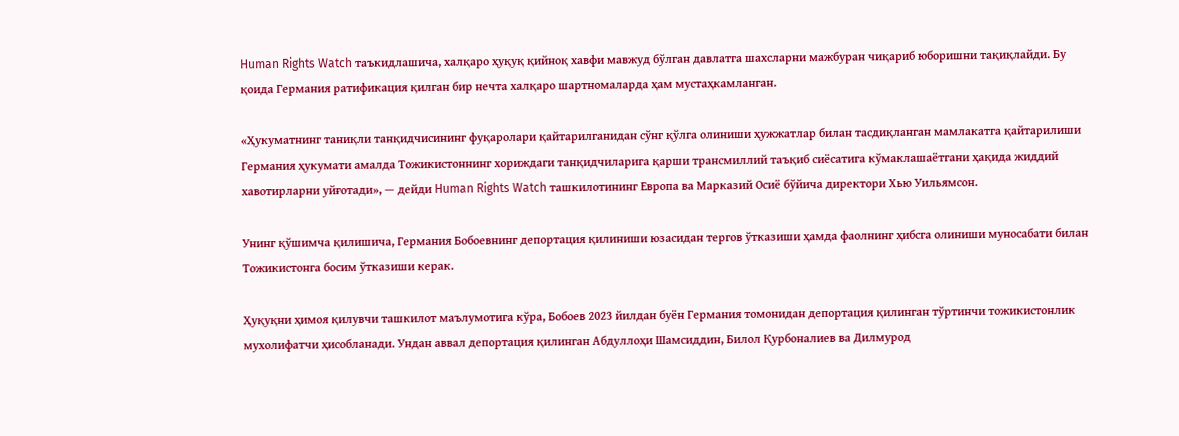Human Rights Watch таъкидлашича, халқаро ҳуқуқ қийноқ хавфи мавжуд бўлган давлатга шахсларни мажбуран чиқариб юборишни тақиқлайди. Бу қоида Германия ратификация қилган бир нечта халқаро шартномаларда ҳам мустаҳкамланган.

«Ҳукуматнинг таниқли танқидчисининг фуқаролари қайтарилганидан сўнг қўлга олиниши ҳужжатлар билан тасдиқланган мамлакатга қайтарилиши Германия ҳукумати амалда Тожикистоннинг хориждаги танқидчиларига қарши трансмиллий таъқиб сиёсатига кўмаклашаётгани ҳақида жиддий хавотирларни уйғотади», — дейди Human Rights Watch ташкилотининг Европа ва Марказий Осиё бўйича директори Хью Уильямсон.

Унинг қўшимча қилишича, Германия Бобоевнинг депортация қилиниши юзасидан тергов ўтказиши ҳамда фаолнинг ҳибсга олиниши муносабати билан Тожикистонга босим ўтказиши керак.

Ҳуқуқни ҳимоя қилувчи ташкилот маълумотига кўра, Бобоев 2023 йилдан буён Германия томонидан депортация қилинган тўртинчи тожикистонлик мухолифатчи ҳисобланади. Ундан аввал депортация қилинган Абдуллоҳи Шамсиддин, Билол Қурбоналиев ва Дилмурод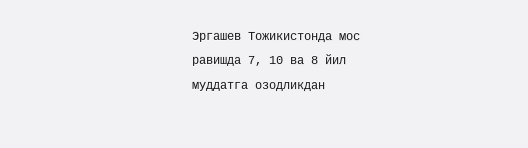Эргашев Тожикистонда мос равишда 7, 10 ва 8 йил муддатга озодликдан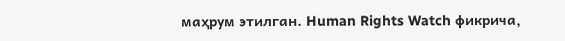маҳрум этилган. Human Rights Watch фикрича,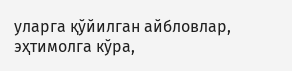уларга қўйилган айбловлар, эҳтимолга кўра,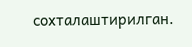сохталаштирилган.